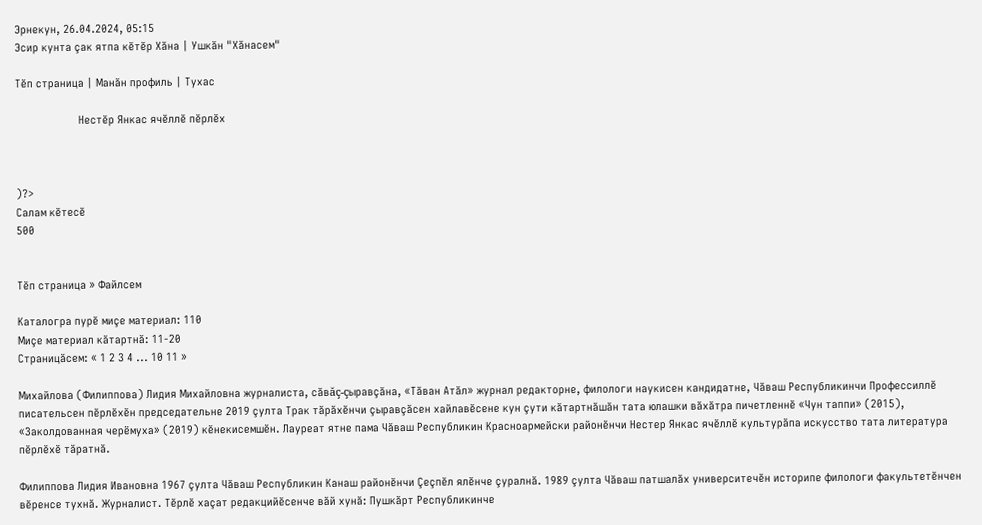Эрнекун, 26.04.2024, 05:15
Эсир кунта çак ятпа кĕтĕр Хăна | Ушкăн "Хăнасем"

Тĕп страница | Манăн профиль | Тухас

                     Нестĕр Янкас ячĕллĕ пĕрлĕх



)?>
Салам кĕтесĕ
500


Тĕп страница » Файлсем

Каталогра пурĕ миçе материал: 110
Миçе материал кăтартнă: 11-20
Страницăсем: « 1 2 3 4 ... 10 11 »

Михайлова (Филиппова) Лидия Михайловна журналиста, сăвăç-çыравçăна, «Тăван Атăл» журнал редакторне, филологи наукисен кандидатне, Чăваш Республикинчи Профессиллĕ писательсен пĕрлĕхĕн председательне 2019 çулта Трак тăрăхĕнчи çыравçăсен хайлавĕсене кун çути кăтартнăшăн тата юлашки вăхăтра пичетленнĕ «Чун таппи» (2015), «Заколдованная черёмуха» (2019) кĕнекисемшĕн. Лауреат ятне пама Чăваш Республикин Красноармейски районĕнчи Нестер Янкас ячĕллĕ культурăпа искусство тата литература пĕрлĕхĕ тăратнă.

Филиппова Лидия Ивановна 1967 çулта Чăваш Республикин Канаш районĕнчи Çеçпĕл ялĕнче çуралнă. 1989 çулта Чăваш патшалăх университечĕн историпе филологи факультетĕнчен вĕренсе тухнă. Журналист. Тĕрлĕ хаçат редакцийĕсенче вăй хунă: Пушкăрт Республикинче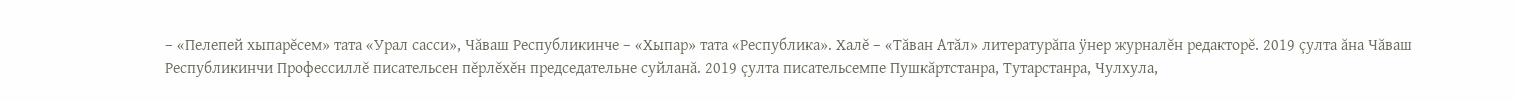– «Пелепей хыпарĕсем» тата «Урал сасси», Чăваш Республикинче – «Хыпар» тата «Республика». Халĕ – «Тăван Атăл» литературăпа ÿнер журналĕн редакторĕ. 2019 çулта ăна Чăваш Республикинчи Профессиллĕ писательсен пĕрлĕхĕн председательне суйланă. 2019 çулта писательсемпе Пушкăртстанра, Тутарстанра, Чулхула,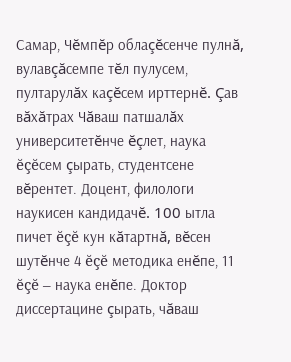Самар, Чĕмпĕр облаçĕсенче пулнă, вулавçăсемпе тĕл пулусем, пултарулăх каçĕсем ирттернĕ. Çав вăхăтрах Чăваш патшалăх университетĕнче ĕçлет, наука ĕçĕсем çырать, студентсене вĕрентет. Доцент, филологи наукисен кандидачĕ. 100 ытла пичет ĕçĕ кун кăтартнă, вĕсен шутĕнче 4 ĕçĕ методика енĕпе, 11 ĕçĕ – наука енĕпе. Доктор диссертацине çырать, чăваш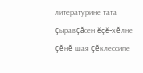литературине тата çыравçăсен ĕçĕ-хĕлне çĕнĕ шая çĕклессипе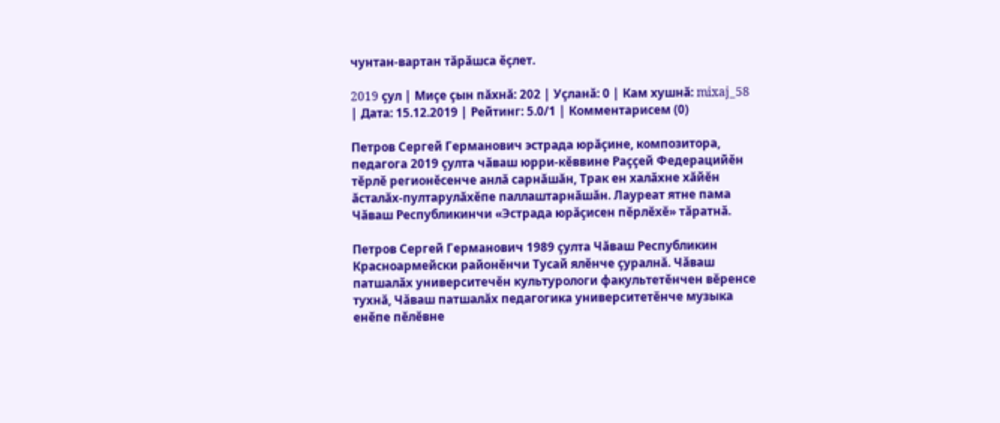чунтан-вартан тăрăшса ĕçлет.

2019 çул | Миçе çын пăхнă: 202 | Уçланă: 0 | Кам хушнă: mixaj_58 | Дата: 15.12.2019 | Рейтинг: 5.0/1 | Комментарисем (0)

Петров Сергей Германович эстрада юрăçине, композитора, педагога 2019 çулта чăваш юрри-кĕввине Раççей Федерацийĕн тĕрлĕ регионĕсенче анлă сарнăшăн, Трак ен халăхне хăйĕн ăсталăх-пултарулăхĕпе паллаштарнăшăн. Лауреат ятне пама Чăваш Республикинчи «Эстрада юрăçисен пĕрлĕхĕ» тăратнă.

Петров Сергей Германович 1989 çулта Чăваш Республикин Красноармейски районĕнчи Тусай ялĕнче çуралнă. Чăваш патшалăх университечĕн культурологи факультетĕнчен вĕренсе тухнă, Чăваш патшалăх педагогика университетĕнче музыка енĕпе пĕлĕвне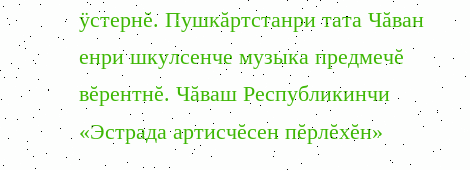ÿстернĕ. Пушкăртстанри тата Чăван енри шкулсенче музыка предмечĕ вĕрентнĕ. Чăваш Республикинчи «Эстрада артисчĕсен пĕрлĕхĕн»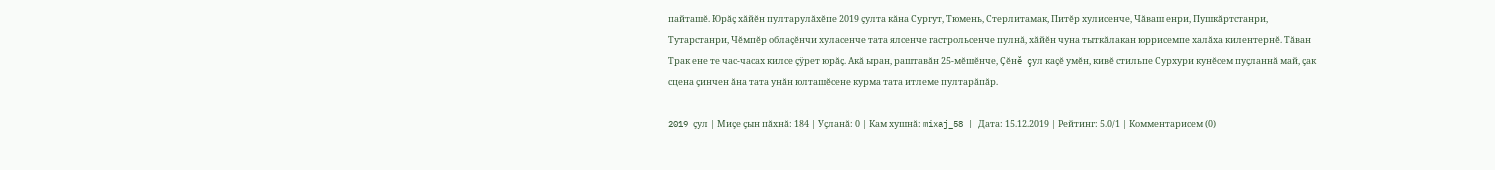пайташĕ. Юрăç хăйĕн пултарулăхĕпе 2019 çулта кăна Сургут, Тюмень, Стерлитамак, Питĕр хулисенче, Чăваш енри, Пушкăртстанри, Тутарстанри, Чĕмпĕр облаçĕнчи хуласенче тата ялсенче гастрольсенче пулнă, хăйĕн чуна тыткăлакан юррисемпе халăха килентернĕ. Тăван Трак ене те час-часах килсе çÿрет юрăç. Акă ыран, раштавăн 25-мĕшĕнче, Çĕнĕ çул каçĕ умĕн, кивĕ стильпе Сурхури кунĕсем пуçланнă май, çак сцена çинчен ăна тата унăн юлташĕсене курма тата итлеме пултарăпăр.

2019 çул | Миçе çын пăхнă: 184 | Уçланă: 0 | Кам хушнă: mixaj_58 | Дата: 15.12.2019 | Рейтинг: 5.0/1 | Комментарисем (0)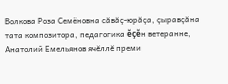Волкова Роза Семёновна сăвăç-юрăçа, çыравçăна тата композитора, педагогика ĕçĕн ветеранне, Анатолий Емельянов ячĕллĕ преми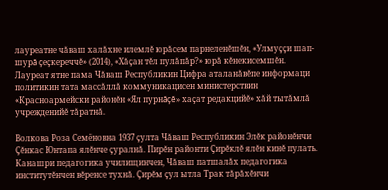лауреатне чăваш халăхне илемлĕ юрăсем парнеленĕшĕн, «Улмуççи шап-шурă çеçкереччĕ» (2014), «Хăçан тĕл пулăпăр?» юрă кĕнекисемшĕн. Лауреат ятне пама Чăваш Республикин Цифра аталанăвĕпе информаци политикин тата массăллă коммуникацисен министерствин «Красноармейски районĕн «Ял пурнăçĕ» хаçат редакцийĕ» хăй тытăмлă учрежденийĕ тăратнă.

Волкова Роза Семёновна 1937 çулта Чăваш Республикин Элĕк районĕнчи Çĕнкас Юнтапа ялĕнче çуралнă. Пирĕн районти Çирĕклĕ ялĕн кинĕ пулать. Канашри педагогика училищинчен, Чăваш патшалăх педагогика институтĕнчен вĕренсе тухнă. Çирĕм çул ытла Трак тăрăхĕнчи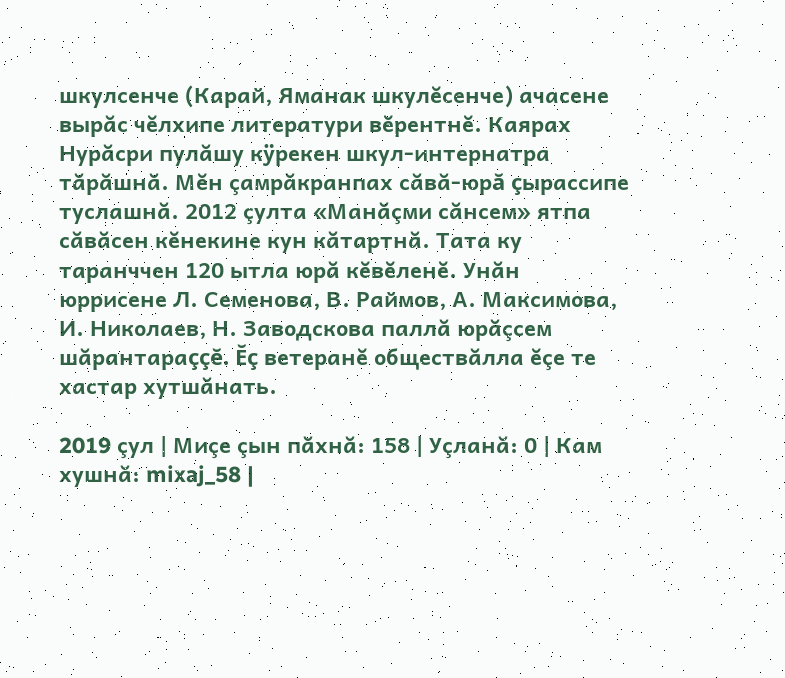шкулсенче (Карай, Яманак шкулĕсенче) ачасене вырăс чĕлхипе литератури вĕрентнĕ. Каярах Нурăсри пулăшу кÿрекен шкул-интернатра тăрăшнă. Мĕн çамрăкранпах сăвă-юрă çырассипе туслашнă. 2012 çулта «Манăçми сăнсем» ятпа сăвăсен кĕнекине кун кăтартнă. Тата ку таранччен 120 ытла юрă кĕвĕленĕ. Унăн юррисене Л. Семенова, В. Раймов, А. Максимова, И. Николаев, Н. Заводскова паллă юрăçсем шăрантараççĕ. Ĕç ветеранĕ обществăлла ĕçе те хастар хутшăнать.

2019 çул | Миçе çын пăхнă: 158 | Уçланă: 0 | Кам хушнă: mixaj_58 |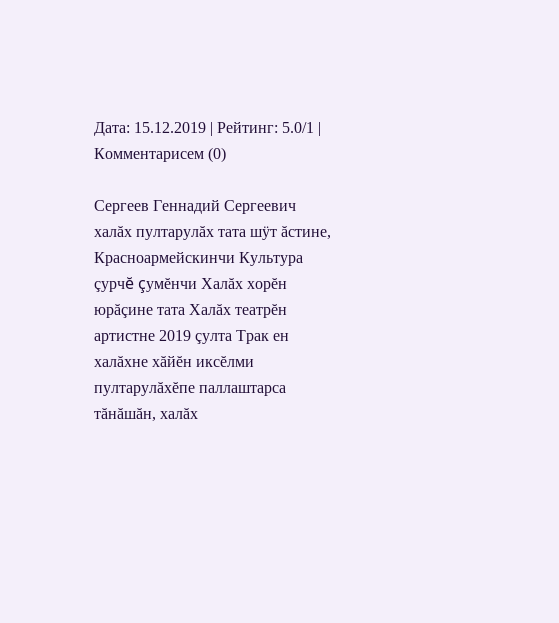Дата: 15.12.2019 | Рейтинг: 5.0/1 | Комментарисем (0)

Сергеев Геннадий Сергеевич халăх пултарулăх тата шÿт ăстине, Красноармейскинчи Культура çурчĕ çумĕнчи Халăх хорĕн юрăçине тата Халăх театрĕн артистне 2019 çулта Трак ен халăхне хăйĕн иксĕлми пултарулăхĕпе паллаштарса тăнăшăн, халăх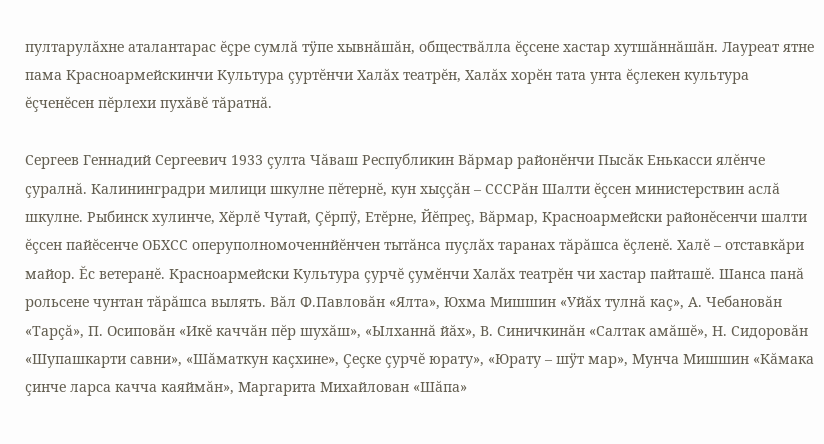пултарулăхне аталантарас ĕçре сумлă тÿпе хывнăшăн, обществăлла ĕçсене хастар хутшăннăшăн. Лауреат ятне пама Красноармейскинчи Культура çуртĕнчи Халăх театрĕн, Халăх хорĕн тата унта ĕçлекен культура ĕçченĕсен пĕрлехи пухăвĕ тăратнă.

Сергеев Геннадий Сергеевич 1933 çулта Чăваш Республикин Вăрмар районĕнчи Пысăк Енькасси ялĕнче çуралнă. Калининградри милици шкулне пĕтернĕ, кун хыççăн – СССРăн Шалти ĕçсен министерствин аслă шкулне. Рыбинск хулинче, Хĕрлĕ Чутай, Çĕрпÿ, Етĕрне, Йĕпреç, Вăрмар, Красноармейски районĕсенчи шалти ĕçсен пайĕсенче ОБХСС оперуполномоченнйĕнчен тытăнса пуçлăх таранах тăрăшса ĕçленĕ. Халĕ – отставкăри майор. Ĕс ветеранĕ. Красноармейски Культура çурчĕ çумĕнчи Халăх театрĕн чи хастар пайташĕ. Шанса панă рольсене чунтан тăрăшса вылять. Вăл Ф.Павловăн «Ялта», Юхма Мишшин «Уйăх тулнă каç», А. Чебановăн «Тарçă», П. Осиповăн «Икĕ каччăн пĕр шухăш», «Ылханнă йăх», В. Синичкинăн «Салтак амăшĕ», Н. Сидоровăн «Шупашкарти савни», «Шăматкун каçхине», Çеçке çурчĕ юрату», «Юрату – шÿт мар», Мунча Мишшин «Кăмака çинче ларса качча каяймăн», Маргарита Михайлован «Шăпа»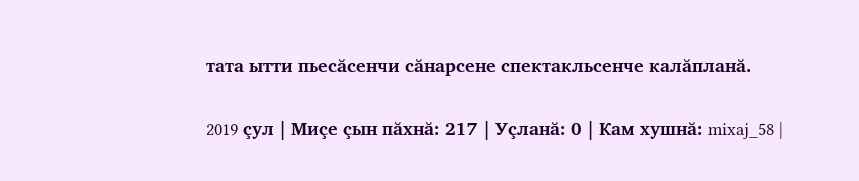тата ытти пьесăсенчи сăнарсене спектакльсенче калăпланă.

2019 çул | Миçе çын пăхнă: 217 | Уçланă: 0 | Кам хушнă: mixaj_58 |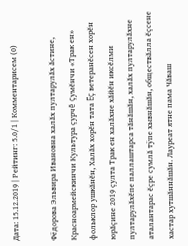Дата: 15.12.2019 | Рейтинг: 5.0/1 | Комментарисем (0)

Фёдорова Эльвира Ивановна халăх пултарулăх ăстине, Красноармейскинчи Культура çурчĕ çумĕнчи «Трак ен» фольклор ушкăнĕн, Халăх хорĕн тата Ĕç ветеранĕсен хорĕн юрăçине 2019 çулта Трак ен халăхне хăйĕн иксĕлми пултарулăхĕпе паллаштарса тăнăшăн, халăх пултарулăхне аталантарас ĕçре сумлă тÿпе хывнăшăн, обществăлла ĕçсене хастар хутшăннăшăн. Лауреат ятне пама Чăваш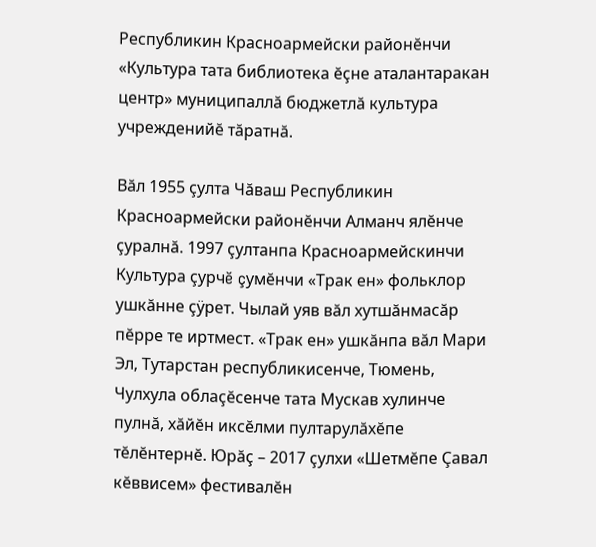Республикин Красноармейски районĕнчи «Культура тата библиотека ĕçне аталантаракан центр» муниципаллă бюджетлă культура учрежденийĕ тăратнă.

Вăл 1955 çулта Чăваш Республикин Красноармейски районĕнчи Алманч ялĕнче çуралнă. 1997 çултанпа Красноармейскинчи Культура çурчĕ çумĕнчи «Трак ен» фольклор ушкăнне çÿрет. Чылай уяв вăл хутшăнмасăр пĕрре те иртмест. «Трак ен» ушкăнпа вăл Мари Эл, Тутарстан республикисенче, Тюмень, Чулхула облаçĕсенче тата Мускав хулинче пулнă, хăйĕн иксĕлми пултарулăхĕпе тĕлĕнтернĕ. Юрăç – 2017 çулхи «Шетмĕпе Çавал кĕввисем» фестивалĕн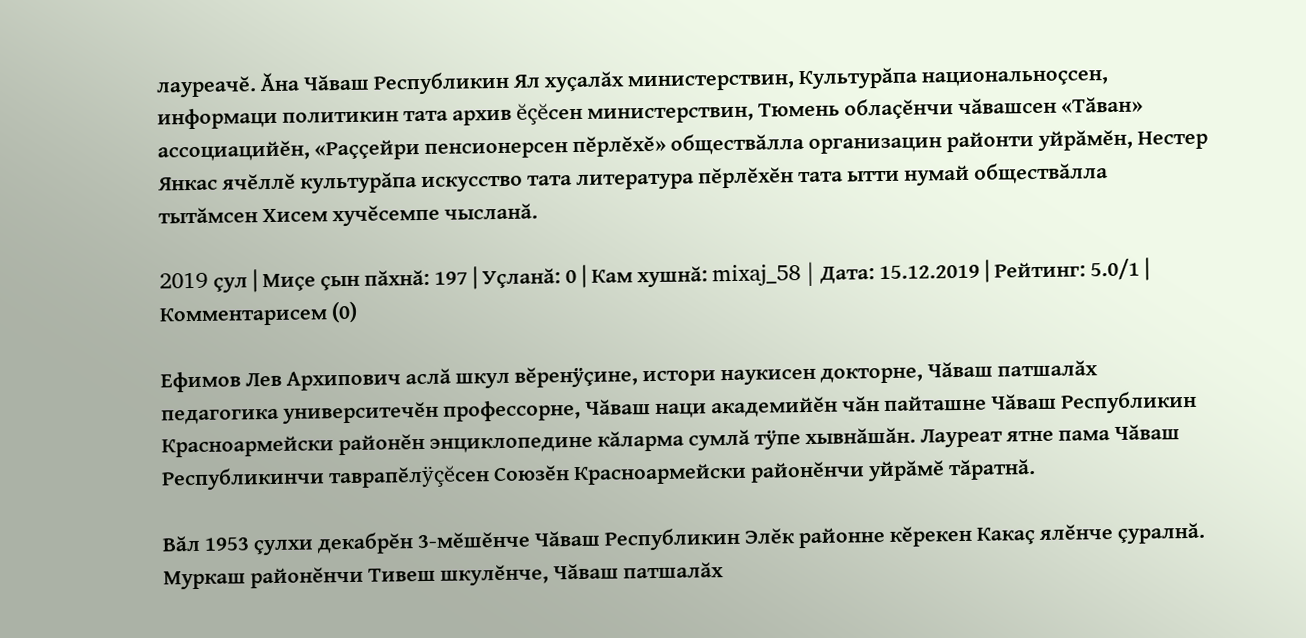лауреачĕ. Ăна Чăваш Республикин Ял хуçалăх министерствин, Культурăпа национальноçсен, информаци политикин тата архив ĕçĕсен министерствин, Тюмень облаçĕнчи чăвашсен «Тăван» ассоциацийĕн, «Раççейри пенсионерсен пĕрлĕхĕ» обществăлла организацин районти уйрăмĕн, Нестер Янкас ячĕллĕ культурăпа искусство тата литература пĕрлĕхĕн тата ытти нумай обществăлла тытăмсен Хисем хучĕсемпе чысланă.

2019 çул | Миçе çын пăхнă: 197 | Уçланă: 0 | Кам хушнă: mixaj_58 | Дата: 15.12.2019 | Рейтинг: 5.0/1 | Комментарисем (0)

Ефимов Лев Архипович аслă шкул вĕренÿçине, истори наукисен докторне, Чăваш патшалăх педагогика университечĕн профессорне, Чăваш наци академийĕн чăн пайташне Чăваш Республикин Красноармейски районĕн энциклопедине кăларма сумлă тÿпе хывнăшăн. Лауреат ятне пама Чăваш Республикинчи таврапĕлÿçĕсен Союзĕн Красноармейски районĕнчи уйрăмĕ тăратнă.

Вăл 1953 çулхи декабрĕн 3-мĕшĕнче Чăваш Республикин Элĕк районне кĕрекен Какаç ялĕнче çуралнă. Муркаш районĕнчи Тивеш шкулĕнче, Чăваш патшалăх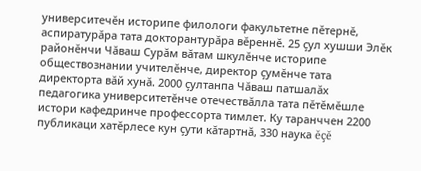университечĕн историпе филологи факультетне пĕтернĕ, аспиратурăра тата докторантурăра вĕреннĕ. 25 çул хушши Элĕк районĕнчи Чăваш Сурăм вăтам шкулĕнче историпе обществознании учителĕнче, директор çумĕнче тата директорта вăй хунă. 2000 çултанпа Чăваш патшалăх педагогика университетĕнче отечествăлла тата пĕтĕмĕшле истори кафедринче профессорта тимлет. Ку таранччен 2200 публикаци хатĕрлесе кун çути кăтартнă, 330 наука ĕçĕ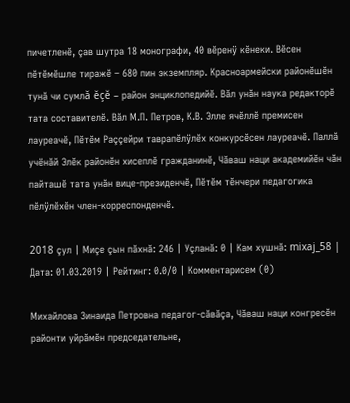пичетленĕ, çав шутра 18 монографи, 40 вĕренÿ кĕнеки. Вĕсен пĕтĕмĕшле тиражĕ – 680 пин экземпляр. Красноармейски районĕшĕн тунă чи сумлă ĕçĕ – район энциклопедийĕ. Вăл унăн наука редакторĕ тата составителĕ. Вăл М.П. Петров, К.В. Элле ячĕллĕ премисен лауреачĕ, Пĕтĕм Раççейри таврапĕлÿлĕх конкурсĕсен лауреачĕ. Паллă учёнăй Элĕк районĕн хисеплĕ гражданинĕ, Чăваш наци академийĕн чăн пайташĕ тата унăн вице-президенчĕ, Пĕтĕм тĕнчери педагогика пĕлÿлĕхĕн член-корреспонденчĕ.

2018 çул | Миçе çын пăхнă: 246 | Уçланă: 0 | Кам хушнă: mixaj_58 | Дата: 01.03.2019 | Рейтинг: 0.0/0 | Комментарисем (0)

Михайлова Зинаида Петровна педагог-сăвăçа, Чăваш наци конгресĕн районти уйрăмĕн председательне,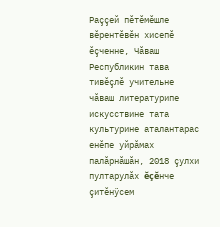Раççей пĕтĕмĕшле вĕрентĕвĕн хисепĕ ĕçченне, Чăваш Республикин тава тивĕçлĕ учительне чăваш литературипе искусствине тата культурине аталантарас енĕпе уйрăмах палăрнăшăн, 2018 çулхи пултарулăх ĕçĕнче çитĕнÿсем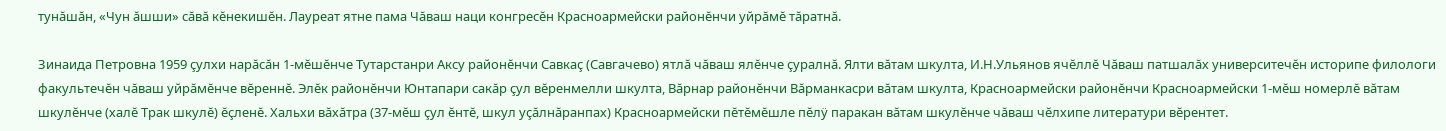тунăшăн, «Чун ăшши» сăвă кĕнекишĕн. Лауреат ятне пама Чăваш наци конгресĕн Красноармейски районĕнчи уйрăмĕ тăратнă.

Зинаида Петровна 1959 çулхи нарăсăн 1-мĕшĕнче Тутарстанри Аксу районĕнчи Савкаç (Савгачево) ятлă чăваш ялĕнче çуралнă. Ялти вăтам шкулта, И.Н.Ульянов ячĕллĕ Чăваш патшалăх университечĕн историпе филологи факультечĕн чăваш уйрăмĕнче вĕреннĕ. Элĕк районĕнчи Юнтапари сакăр çул вĕренмелли шкулта, Вăрнар районĕнчи Вăрманкасри вăтам шкулта, Красноармейски районĕнчи Красноармейски 1-мĕш номерлĕ вăтам шкулĕнче (халĕ Трак шкулĕ) ĕçленĕ. Хальхи вăхăтра (37-мĕш çул ĕнтĕ, шкул уçăлнăранпах) Красноармейски пĕтĕмĕшле пĕлÿ паракан вăтам шкулĕнче чăваш чĕлхипе литератури вĕрентет.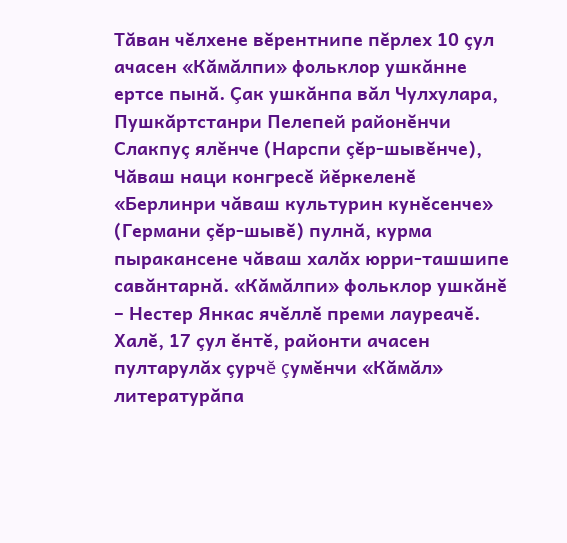Тăван чĕлхене вĕрентнипе пĕрлех 10 çул ачасен «Кăмăлпи» фольклор ушкăнне ертсе пынă. Çак ушкăнпа вăл Чулхулара, Пушкăртстанри Пелепей районĕнчи Слакпуç ялĕнче (Нарспи çĕр-шывĕнче), Чăваш наци конгресĕ йĕркеленĕ «Берлинри чăваш культурин кунĕсенче» (Германи çĕр-шывĕ) пулнă, курма пыракансене чăваш халăх юрри-ташшипе савăнтарнă. «Кăмăлпи» фольклор ушкăнĕ – Нестер Янкас ячĕллĕ преми лауреачĕ. Халĕ, 17 çул ĕнтĕ, районти ачасен пултарулăх çурчĕ çумĕнчи «Кăмăл» литературăпа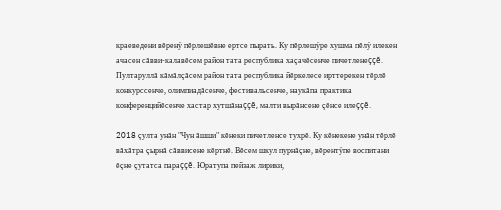краеведени вĕренÿ пĕрлешĕвне ертсе пырать. Ку пĕрлешÿре хушма пĕлÿ илекен ачасен сăвви-калавĕсем район тата республика хаçачĕсенче пичетленеççĕ. Пултаруллă кăмăлçăсем район тата республика йĕркелесе ирттерекен тĕрлĕ конкурссенче, олимпиадăсенче, фестивальсенче, наукăпа практика конференцийĕсенче хастар хутшăнаççĕ, малти вырăнсене çĕнсе илеççĕ.

2018 çулта унăн "Чун ăшши" кĕнеки пичетленсе тухрĕ. Ку кĕнекене унăн тĕрлĕ вăхăтра çырнă сăввисене кĕртнĕ. Вĕсем шкул пурнăçне, вĕрентÿпе воспитани ĕçне çутатса параççĕ. Юратупа пейзаж лирики,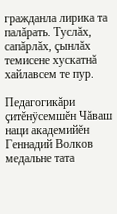гражданла лирика та палăрать. Туслăх, сапăрлăх, çынлăх темисене хускатнă хайлавсем те пур.

Педагогикăри çитĕнÿсемшĕн Чăваш наци академийĕн Геннадий Волков медальне тата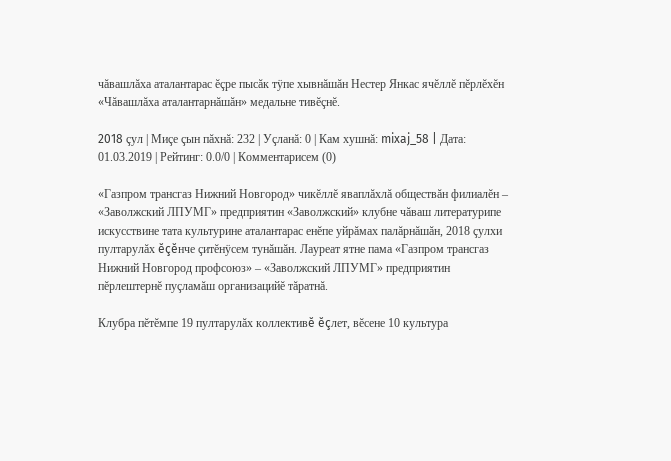чăвашлăха аталантарас ĕçре пысăк тÿпе хывнăшăн Нестер Янкас ячĕллĕ пĕрлĕхĕн «Чăвашлăха аталантарнăшăн» медальне тивĕçнĕ.

2018 çул | Миçе çын пăхнă: 232 | Уçланă: 0 | Кам хушнă: mixaj_58 | Дата: 01.03.2019 | Рейтинг: 0.0/0 | Комментарисем (0)

«Газпром трансгаз Нижний Новгород» чикĕллĕ яваплăхлă обществăн филиалĕн – «Заволжский ЛПУМГ» предприятин «Заволжский» клубне чăваш литературипе искусствине тата культурине аталантарас енĕпе уйрăмах палăрнăшăн, 2018 çулхи пултарулăх ĕçĕнче çитĕнÿсем тунăшăн. Лауреат ятне пама «Газпром трансгаз Нижний Новгород профсоюз» – «Заволжский ЛПУМГ» предприятин пĕрлештернĕ пуçламăш организацийĕ тăратнă.

Клубра пĕтĕмпе 19 пултарулăх коллективĕ ĕçлет, вĕсене 10 культура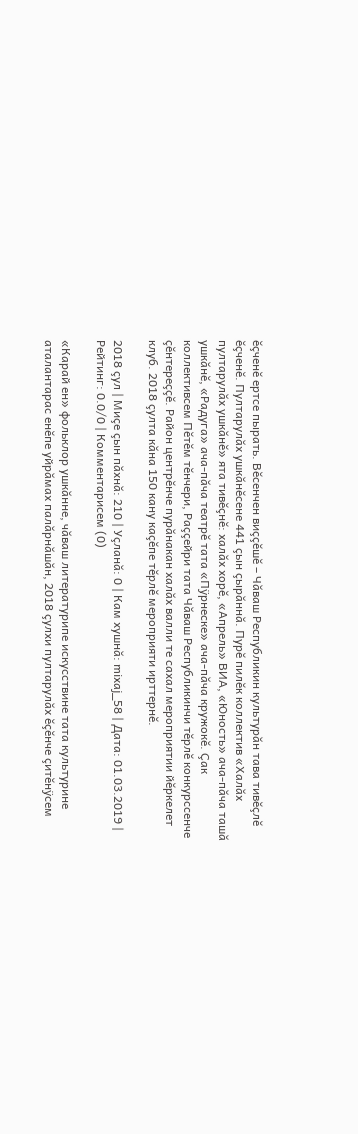ĕçченĕ ертсе пырать. Вĕсенчен виççĕшĕ – Чăваш Республикин культурăн тава тивĕçлĕ ĕçченĕ. Пултарулăх ушкăнĕсене 441 çын çырăннă. Пурĕ пилĕк коллектив «Халăх пултарулăх ушкăнĕ» ята тивĕçнĕ: халăх хорĕ, «Апрель» ВИА, «Юность» ача-пăча ташă ушкăнĕ, «Радуга» ача-пăча театрĕ тата «Пÿрнеске» ача-пăча кружокĕ. Çак коллективсем Пĕтĕм тĕнчери, Раççейри тата Чăваш Республикинчи тĕрлĕ конкурссенче çĕнтереççĕ. Район центрĕнче пурăнакан халăх валли те сахал мероприятии йĕркелет клуб. 2018 çулта кăна 150 кану каçĕпе тĕрлĕ мероприяти ирттернĕ.

2018 çул | Миçе çын пăхнă: 210 | Уçланă: 0 | Кам хушнă: mixaj_58 | Дата: 01.03.2019 | Рейтинг: 0.0/0 | Комментарисем (0)

«Карай ен» фольклор ушкăнне, чăваш литературипе искусствине тата культурине аталантарас енĕпе уйрăмах палăрнăшăн, 2018 çулхи пултарулăх ĕçĕнче çитĕнÿсем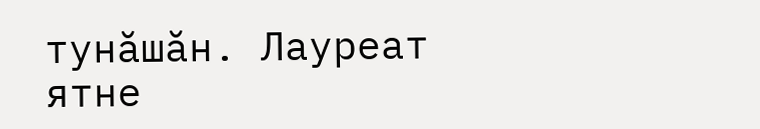тунăшăн. Лауреат ятне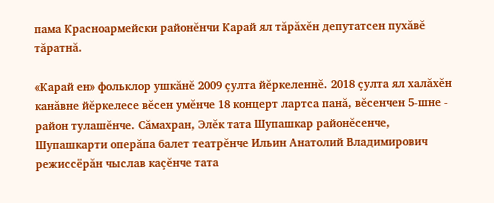пама Красноармейски районĕнчи Карай ял тăрăхĕн депутатсен пухăвĕ тăратнă.

«Карай ен» фольклор ушкăнĕ 2009 çулта йĕркеленнĕ. 2018 çулта ял халăхĕн канăвне йĕркелесе вĕсен умĕнче 18 концерт лартса панă, вĕсенчен 5-шне - район тулашĕнче. Сăмахран, Элĕк тата Шупашкар районĕсенче, Шупашкарти оперăпа балет театрĕнче Ильин Анатолий Владимирович режиссёрăн чыслав каçĕнче тата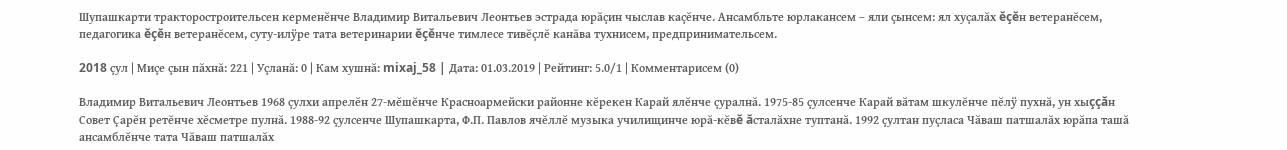Шупашкарти тракторостроительсен керменĕнче Владимир Витальевич Леонтьев эстрада юрăçин чыслав каçĕнче. Ансамбльте юрлакансем – яли çынсем: ял хуçалăх ĕçĕн ветеранĕсем, педагогика ĕçĕн ветеранĕсем, суту-илÿре тата ветеринарии ĕçĕнче тимлесе тивĕçлĕ канăва тухнисем, предпринимательсем.

2018 çул | Миçе çын пăхнă: 221 | Уçланă: 0 | Кам хушнă: mixaj_58 | Дата: 01.03.2019 | Рейтинг: 5.0/1 | Комментарисем (0)

Владимир Витальевич Леонтьев 1968 çулхи апрелĕн 27-мĕшĕнче Красноармейски районне кĕрекен Карай ялĕнче çуралнă. 1975-85 çулсенче Карай вăтам шкулĕнче пĕлÿ пухнă, ун хыççăн Совет Çарĕн ретĕнче хĕсметре пулнă. 1988-92 çулсенче Шупашкарта, Ф.П. Павлов ячĕллĕ музыка училищинче юрă-кĕвĕ ăсталăхне туптанă. 1992 çултан пуçласа Чăваш патшалăх юрăпа ташă ансамблĕнче тата Чăваш патшалăх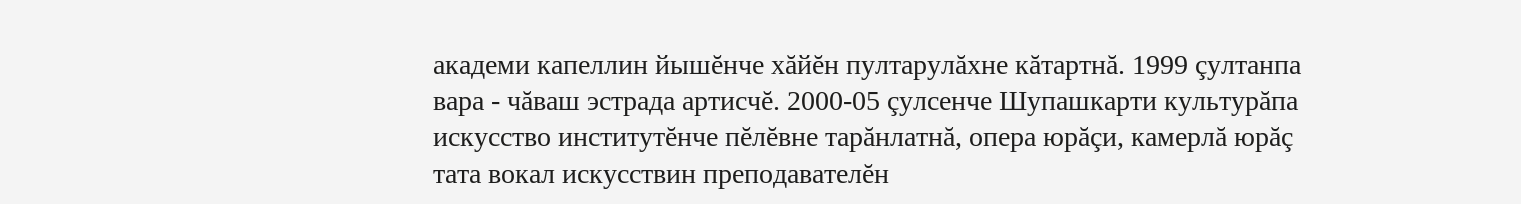академи капеллин йышĕнче хăйĕн пултарулăхне кăтартнă. 1999 çултанпа вара - чăваш эстрада артисчĕ. 2000-05 çулсенче Шупашкарти культурăпа искусство институтĕнче пĕлĕвне тарăнлатнă, опера юрăçи, камерлă юрăç тата вокал искусствин преподавателĕн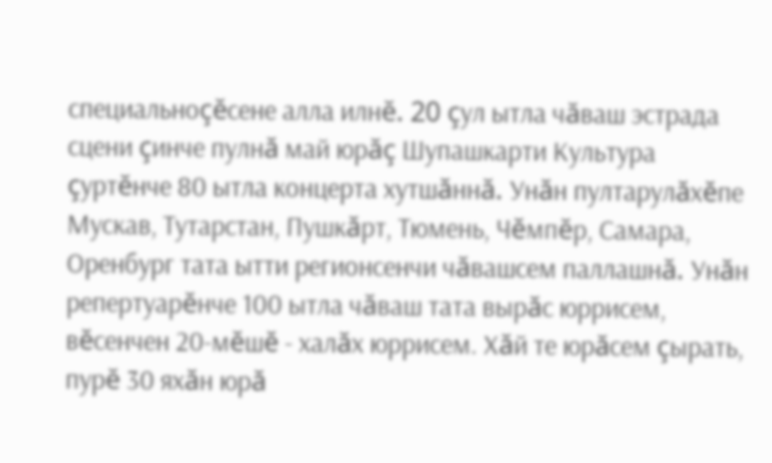специальноçĕсене алла илнĕ. 20 çул ытла чăваш эстрада сцени çинче пулнă май юрăç Шупашкарти Культура çуртĕнче 80 ытла концерта хутшăннă. Унăн пултарулăхĕпе Мускав, Тутарстан, Пушкăрт, Тюмень, Чĕмпĕр, Самара, Оренбург тата ытти регионсенчи чăвашсем паллашнă. Унăн репертуарĕнче 100 ытла чăваш тата вырăс юррисем, вĕсенчен 20-мĕшĕ - халăх юррисем. Хăй те юрăсем çырать, пурĕ 30 яхăн юрă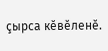çырса кĕвĕленĕ.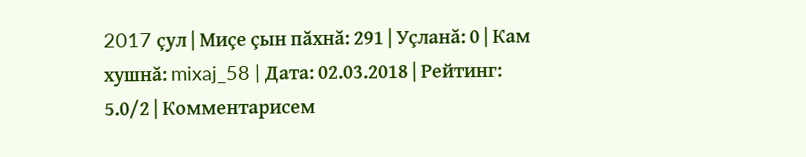2017 çул | Миçе çын пăхнă: 291 | Уçланă: 0 | Кам хушнă: mixaj_58 | Дата: 02.03.2018 | Рейтинг: 5.0/2 | Комментарисем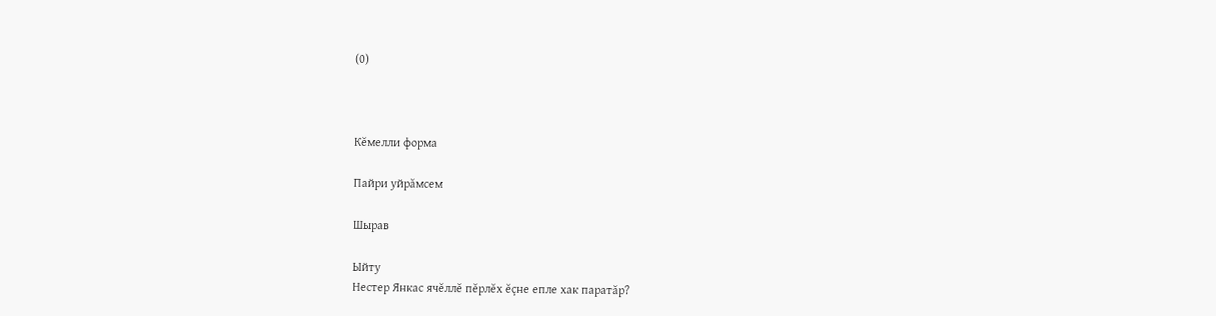(0)



Кĕмелли форма

Пайри уйрăмсем

Шырав

Ыйту
Нестер Янкас ячĕллĕ пĕрлĕх ĕçне епле хак паратăр?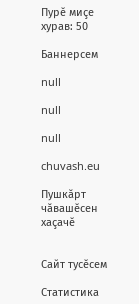Пурĕ миçе хурав: 50

Баннерсем

null

null

null

chuvash.eu

Пушкăрт чăвашĕсен хаçачĕ


Сайт тусĕсем

Статистика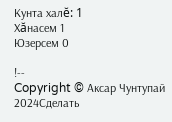Кунта халĕ: 1
Хăнасем 1
Юзерсем 0

!--
Copyright © Аксар Чунтупай 2024Сделать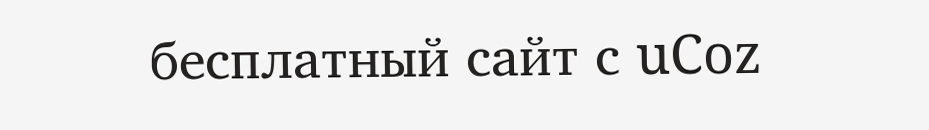бесплатный сайт с uCoz